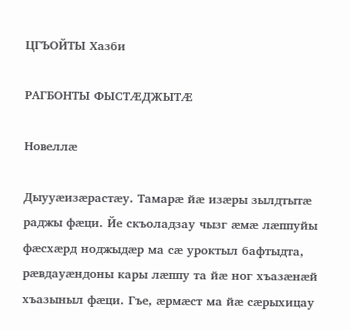ЦГЪОЙТЫ Хазби

РАГБОНТЫ ФЫСТÆДЖЫТÆ

Новеллæ

Дыууæизæрастæу. Тамарæ йæ изæры зылдтытæ раджы фæци. Йе скъоладзау чызг æмæ лæппуйы фæсхæрд ноджыдæр ма сæ уроктыл бафтыдта, рæвдауæндоны кары лæппу та йæ ног хъазæнæй хъазыныл фæци. Гъе, æрмæст ма йæ сæрыхицау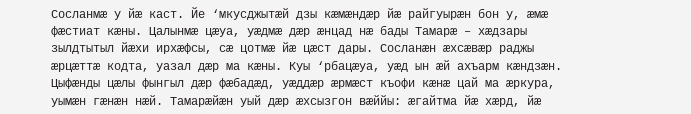Сосланмæ у йæ каст. Йе ‘мкусджытæй дзы кæмæндæр йæ райгуырæн бон у, æмæ фæстиат кæны. Цалынмæ цæуа, уæдмæ дæр æнцад нæ бады Тамарæ – хæдзары зылдтытыл йæхи ирхæфсы, сæ цотмæ йæ цæст дары. Сосланæн æхсæвæр раджы æрцæттæ кодта, уазал дæр ма кæны. Куы ‘рбацæуа, уæд ын æй ахъарм кæндзæн. Цыфæнды цæлы фынгыл дæр фæбадæд, уæддæр æрмæст къофи кæнæ цай ма æркура, уымæн гæнæн нæй. Тамарæйæн уый дæр æхсызгон вæййы: æгайтма йæ хæрд, йæ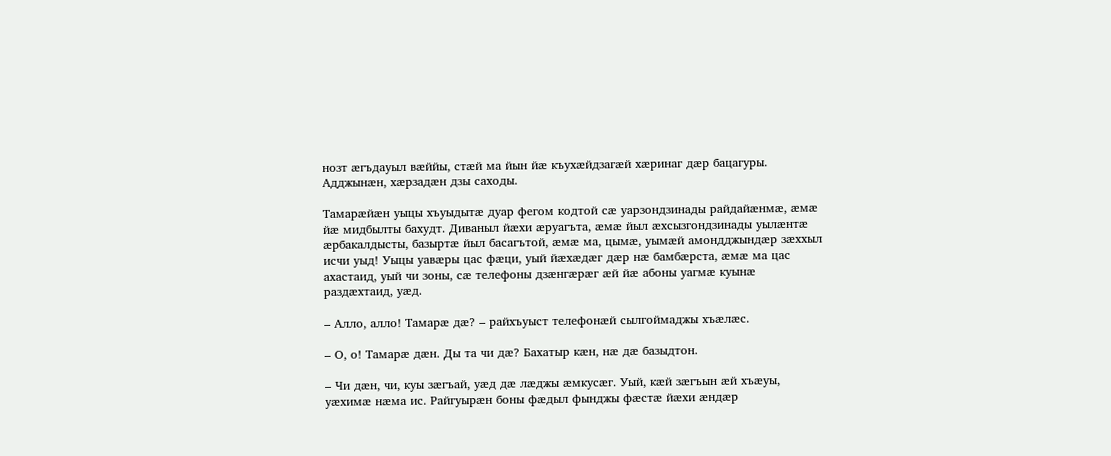нозт æгъдауыл вæййы, стæй ма йын йæ къухæйдзагæй хæринаг дæр бацагуры. Адджынæн, хæрзадæн дзы саходы.

Тамарæйæн уыцы хъуыдытæ дуар фегом кодтой сæ уарзондзинады райдайæнмæ, æмæ йæ мидбылты бахудт. Диваныл йæхи æруагъта, æмæ йыл æхсызгондзинады уылæнтæ æрбакалдысты, базыртæ йыл басагътой, æмæ ма, цымæ, уымæй амондджындæр зæххыл исчи уыд! Уыцы уавæры цас фæци, уый йæхæдæг дæр нæ бамбæрста, æмæ ма цас ахастаид, уый чи зоны, сæ телефоны дзæнгæрæг æй йæ абоны уагмæ куынæ раздæхтаид, уæд.

– Алло, алло! Тамарæ дæ? – райхъуыст телефонæй сылгоймаджы хъæлæс.

– О, о! Тамарæ дæн. Ды та чи дæ? Бахатыр кæн, нæ дæ базыдтон.

– Чи дæн, чи, куы зæгъай, уæд дæ лæджы æмкусæг. Уый, кæй зæгъын æй хъæуы, уæхимæ нæма ис. Райгуырæн боны фæдыл фынджы фæстæ йæхи æндæр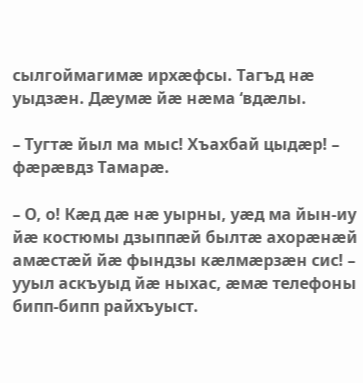сылгоймагимæ ирхæфсы. Тагъд нæ уыдзæн. Дæумæ йæ нæма ‘вдæлы.

– Тугтæ йыл ма мыс! Хъахбай цыдæр! – фæрæвдз Тамарæ.

– О, о! Кæд дæ нæ уырны, уæд ма йын-иу йæ костюмы дзыппæй былтæ ахорæнæй амæстæй йæ фындзы кæлмæрзæн сис! – ууыл аскъуыд йæ ныхас, æмæ телефоны бипп-бипп райхъуыст.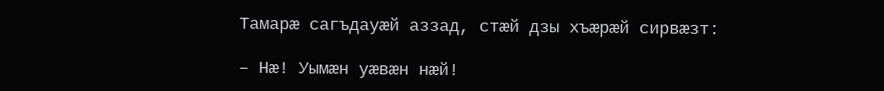Тамарæ сагъдауæй аззад, стæй дзы хъæрæй сирвæзт:

– Нæ! Уымæн уæвæн нæй!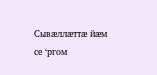Сывæллæттæ йæм се ‘ргом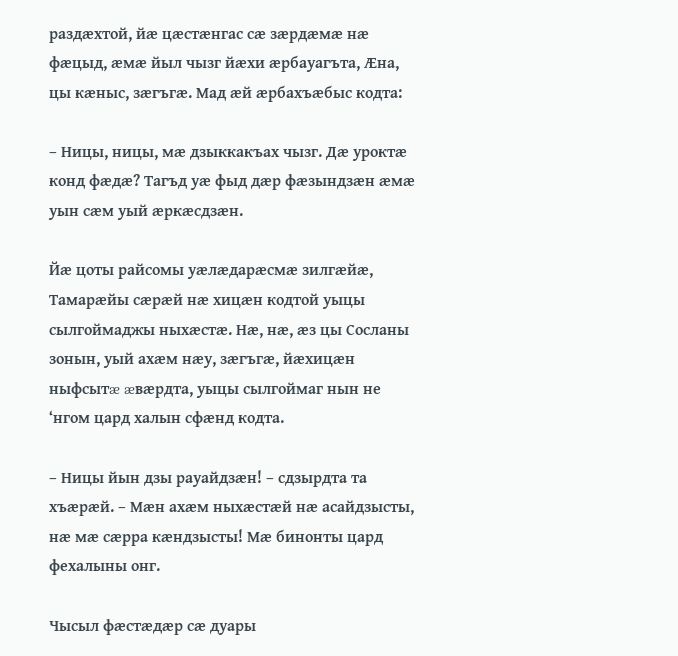раздæхтой, йæ цæстæнгас сæ зæрдæмæ нæ фæцыд, æмæ йыл чызг йæхи æрбауагъта, Æна, цы кæныс, зæгъгæ. Мад æй æрбахъæбыс кодта:

– Ницы, ницы, мæ дзыккакъах чызг. Дæ уроктæ конд фæдæ? Тагъд уæ фыд дæр фæзындзæн æмæ уын сæм уый æркæсдзæн.

Йæ цоты райсомы уæлæдарæсмæ зилгæйæ, Тамарæйы сæрæй нæ хицæн кодтой уыцы сылгоймаджы ныхæстæ. Нæ, нæ, æз цы Сосланы зонын, уый ахæм нæу, зæгъгæ, йæхицæн ныфсытæ æвæрдта, уыцы сылгоймаг нын не ‘нгом цард халын сфæнд кодта.

– Ницы йын дзы рауайдзæн! – сдзырдта та хъæрæй. – Мæн ахæм ныхæстæй нæ асайдзысты, нæ мæ сæрра кæндзысты! Мæ бинонты цард фехалыны онг.

Чысыл фæстæдæр сæ дуары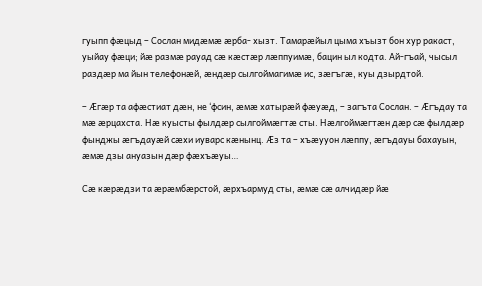гуыпп фæцыд – Сослан мидæмæ æрба- хызт. Тамарæйыл цыма хъызт бон хур ракаст, уыйау фæци; йæ размæ рауад сæ кæстæр лæппуимæ, бацин ыл кодта. Ай-гъай, чысыл раздæр ма йын телефонæй, æндæр сылгоймагимæ ис, зæгъгæ, куы дзырдтой.

– Æгæр та афæстиат дæн, не ‘фсин, æмæ хатырæй фæуæд, – загъта Сослан. – Æгъдау та мæ æрцахста. Нæ куысты фылдæр сылгоймæгтæ сты. Нæлгоймæгтæн дæр сæ фылдæр фынджы æгъдауæй сæхи иуварс кæнынц. Æз та – хъæууон лæппу, æгъдауы бахауын, æмæ дзы ануазын дæр фæхъæуы…

Сæ кæрæдзи та æрæмбæрстой, æрхъармуд сты, æмæ сæ алчидæр йæ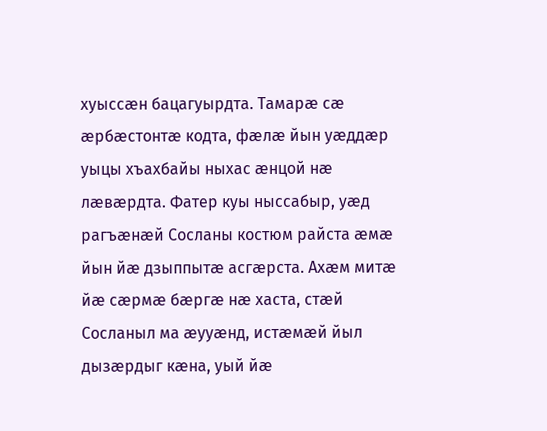хуыссæн бацагуырдта. Тамарæ сæ æрбæстонтæ кодта, фæлæ йын уæддæр уыцы хъахбайы ныхас æнцой нæ лæвæрдта. Фатер куы ныссабыр, уæд рагъæнæй Сосланы костюм райста æмæ йын йæ дзыппытæ асгæрста. Ахæм митæ йæ сæрмæ бæргæ нæ хаста, стæй Сосланыл ма æууæнд, истæмæй йыл дызæрдыг кæна, уый йæ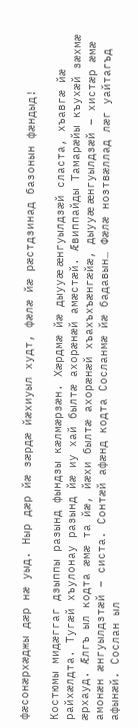фæсонæрхæджы дæр нæ уыд. Ныр дæр йæ зæрдæ йæхиуыл худт, фæлæ йæ рæстдзинад базонын фæндыд!

Костюмы мидæггаг дзыппы разынд фындзы кæлмæрзæн. Хæрдмæ йæ дыууæ æнгуылдзæй сласта, хъавгæ йæ райхæлдта. Тугæй хъулонау разынд йæ иу хай былтæ ахорæнæй амæстæй. Æвиппайды Тамарæйы къухæй зæхмæ æрхауд. Æлгъ ыл кодта æмæ та йæ, йæхи былтæ ахорæнæй хъахъхъæнгæйæ, дыууæ æнгуылдзæй – хистæр æмæ амонæн æнгуылдзтæй – систа. Сонтæй афæнд кодта Сосланмæ йæ бадавын… Фæлæ нозтвæллад лæг уайтагъд афынæй. Сослан ыл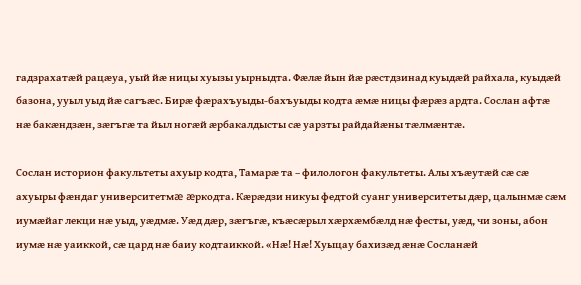гадзрахатæй рацæуа, уый йæ ницы хуызы уырныдта. Фæлæ йын йæ рæстдзинад куыдæй райхала, куыдæй базона, ууыл уыд йæ сагъæс. Бирæ фæрахъуыды-бахъуыды кодта æмæ ницы фæрæз ардта. Сослан афтæ нæ бакæндзæн, зæгъгæ та йыл ногæй æрбакалдысты сæ уарзты райдайæны тæлмæнтæ.

Сослан историон факультеты ахуыр кодта, Тамарæ та – филологон факультеты. Алы хъæутæй сæ сæ ахуыры фæндаг университетмæ æркодта. Кæрæдзи никуы федтой суанг университеты дæр, цалынмæ сæм иумæйаг лекци нæ уыд, уæдмæ. Уæд дæр, зæгъгæ, къæсæрыл хæрхæмбæлд нæ фесты, уæд, чи зоны, абон иумæ нæ уаиккой, сæ цард нæ баиу кодтаиккой. «Нæ! Нæ! Хуыцау бахизæд æнæ Сосланæй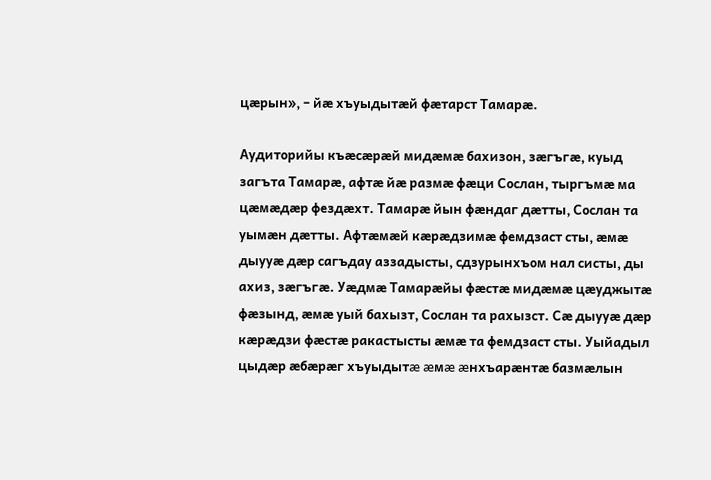цæрын», – йæ хъуыдытæй фæтарст Тамарæ.

Аудиторийы къæсæрæй мидæмæ бахизон, зæгъгæ, куыд загъта Тамарæ, афтæ йæ размæ фæци Сослан, тыргъмæ ма цæмæдæр фездæхт. Тамарæ йын фæндаг дæтты, Сослан та уымæн дæтты. Афтæмæй кæрæдзимæ фемдзаст сты, æмæ дыууæ дæр сагъдау аззадысты, сдзурынхъом нал систы, ды ахиз, зæгъгæ. Уæдмæ Тамарæйы фæстæ мидæмæ цæуджытæ фæзынд, æмæ уый бахызт, Сослан та рахызст. Сæ дыууæ дæр кæрæдзи фæстæ ракастысты æмæ та фемдзаст сты. Уыйадыл цыдæр æбæрæг хъуыдытæ æмæ æнхъарæнтæ базмæлын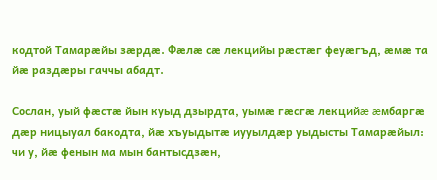кодтой Тамарæйы зæрдæ. Фæлæ сæ лекцийы рæстæг феуæгъд, æмæ та йæ раздæры гаччы абадт.

Сослан, уый фæстæ йын куыд дзырдта, уымæ гæсгæ лекцийæ æмбаргæ дæр ницыуал бакодта, йæ хъуыдытæ иууылдæр уыдысты Тамарæйыл: чи у, йæ фенын ма мын бантысдзæн,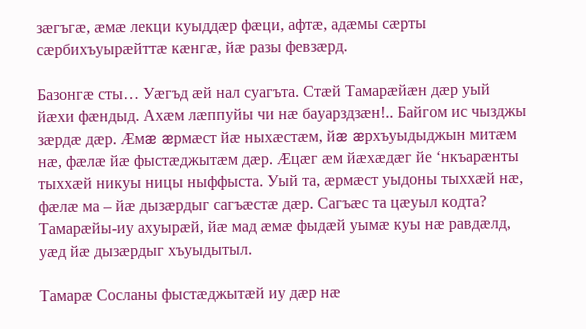зæгъгæ, æмæ лекци куыддæр фæци, афтæ, адæмы сæрты сæрбихъуырæйттæ кæнгæ, йæ разы февзæрд.

Базонгæ сты… Уæгъд æй нал суагъта. Стæй Тамарæйæн дæр уый йæхи фæндыд. Ахæм лæппуйы чи нæ бауарздзæн!.. Байгом ис чызджы зæрдæ дæр. Æмæ æрмæст йæ ныхæстæм, йæ æрхъуыдыджын митæм нæ, фæлæ йæ фыстæджытæм дæр. Æцæг æм йæхæдæг йе ‘нкъарæнты тыххæй никуы ницы ныффыста. Уый та, æрмæст уыдоны тыххæй нæ, фæлæ ма – йæ дызæрдыг сагъæстæ дæр. Сагъæс та цæуыл кодта? Тамарæйы-иу ахуырæй, йæ мад æмæ фыдæй уымæ куы нæ равдæлд, уæд йæ дызæрдыг хъуыдытыл.

Тамарæ Сосланы фыстæджытæй иу дæр нæ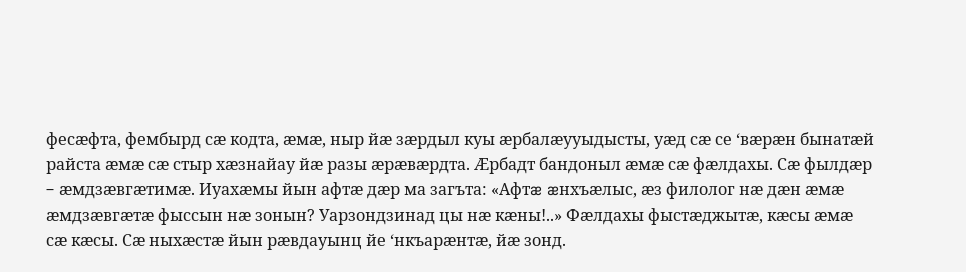фесæфта, фембырд сæ кодта, æмæ, ныр йæ зæрдыл куы æрбалæууыдысты, уæд сæ се ‘вæрæн бынатæй райста æмæ сæ стыр хæзнайау йæ разы æрæвæрдта. Æрбадт бандоныл æмæ сæ фæлдахы. Сæ фылдæр – æмдзæвгæтимæ. Иуахæмы йын афтæ дæр ма загъта: «Афтæ æнхъæлыс, æз филолог нæ дæн æмæ æмдзæвгæтæ фыссын нæ зонын? Уарзондзинад цы нæ кæны!..» Фæлдахы фыстæджытæ, кæсы æмæ сæ кæсы. Сæ ныхæстæ йын рæвдауынц йе ‘нкъарæнтæ, йæ зонд.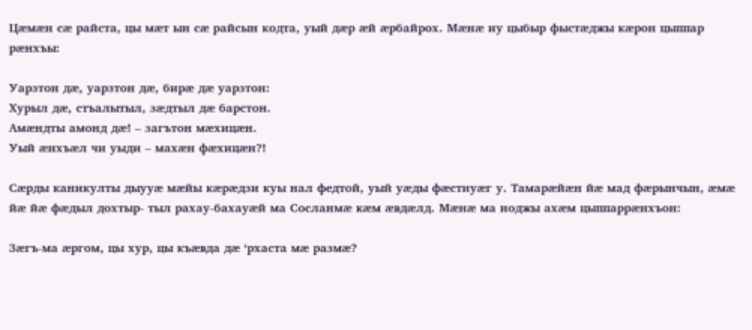Цæмæн сæ райста, цы мæт ын сæ райсын кодта, уый дæр æй æрбайрох. Мæнæ иу цыбыр фыстæджы кæрон цыппар рæнхъы:

Уарзтон дæ, уарзтон дæ, бирæ дæ уарзтон:
Хурыл дæ, стъалытыл, зæдтыл дæ барстон.
Амæндты амонд дæ! – загътон мæхицæн.
Уый æнхъæл чи уыди – махæн фæхицæн?!

Сæрды каникулты дыууæ мæйы кæрæдзи куы нал федтой, уый уæды фæстиуæг у. Тамарæйæн йæ мад фæрынчын, æмæ йæ йæ фæдыл дохтыр- тыл рахау-бахауæй ма Сосланмæ кæм æвдæлд. Мæнæ ма ноджы ахæм цыппаррæнхъон:

Зæгъ-ма æргом, цы хур, цы къæвда дæ ‘рхаста мæ размæ?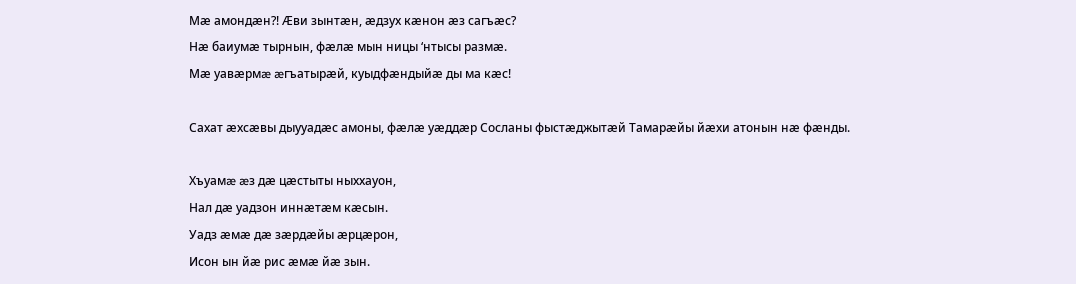Мæ амондæн?! Æви зынтæн, æдзух кæнон æз сагъæс?
Нæ баиумæ тырнын, фæлæ мын ницы ‘нтысы размæ.
Мæ уавæрмæ æгъатырæй, куыдфæндыйæ ды ма кæс!

Сахат æхсæвы дыууадæс амоны, фæлæ уæддæр Сосланы фыстæджытæй Тамарæйы йæхи атонын нæ фæнды.

Хъуамæ æз дæ цæстыты ныххауон,
Нал дæ уадзон иннæтæм кæсын.
Уадз æмæ дæ зæрдæйы æрцæрон,
Исон ын йæ рис æмæ йæ зын.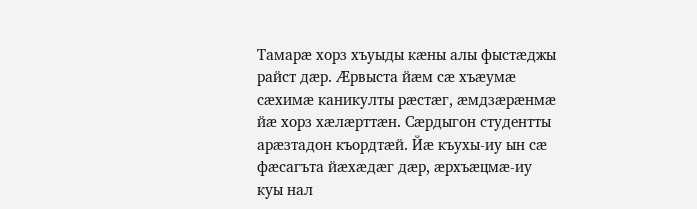Тамарæ хорз хъуыды кæны алы фыстæджы райст дæр. Æрвыста йæм сæ хъæумæ сæхимæ каникулты рæстæг, æмдзæрæнмæ йæ хорз хæлæрттæн. Сæрдыгон студентты арæзтадон къордтæй. Йæ къухы-иу ын сæ фæсагъта йæхæдæг дæр, æрхъæцмæ-иу куы нал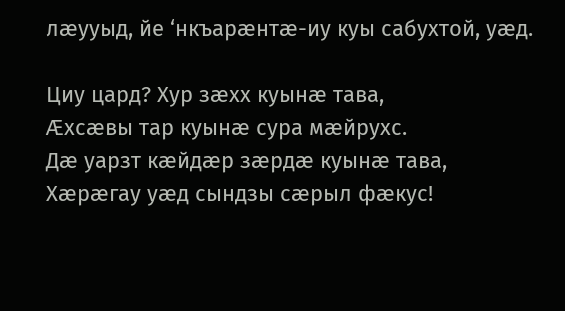лæууыд, йе ‘нкъарæнтæ-иу куы сабухтой, уæд.

Циу цард? Хур зæхх куынæ тава,
Æхсæвы тар куынæ сура мæйрухс.
Дæ уарзт кæйдæр зæрдæ куынæ тава,
Хæрæгау уæд сындзы сæрыл фæкус!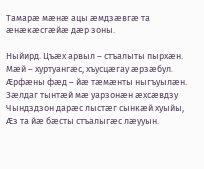Тамарæ мæнæ ацы æмдзæвгæ та æнæкæсгæйæ дæр зоны.

Ныйирд. Цъæх арвыл – стъалыты пырхæн.
Мæй – хуртуангæс, хъусцæгау æрзæбул.
Æрфæны фæд – йæ тæмæнты ныгъуылæн.
Зæлдаг тынтæй мæ уарзонæн æхсæвдзу
Чындздзон дарæс лыстæг сынкæй хуыйы,
Æз та йæ бæсты стъалыгæс лæууын.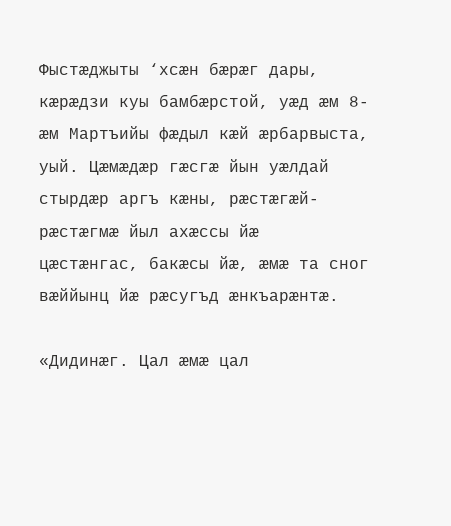Фыстæджыты ‘хсæн бæрæг дары, кæрæдзи куы бамбæрстой, уæд æм 8-æм Мартъийы фæдыл кæй æрбарвыста, уый. Цæмæдæр гæсгæ йын уæлдай стырдæр аргъ кæны, рæстæгæй-рæстæгмæ йыл ахæссы йæ
цæстæнгас, бакæсы йæ, æмæ та сног вæййынц йæ рæсугъд æнкъарæнтæ.

«Дидинæг. Цал æмæ цал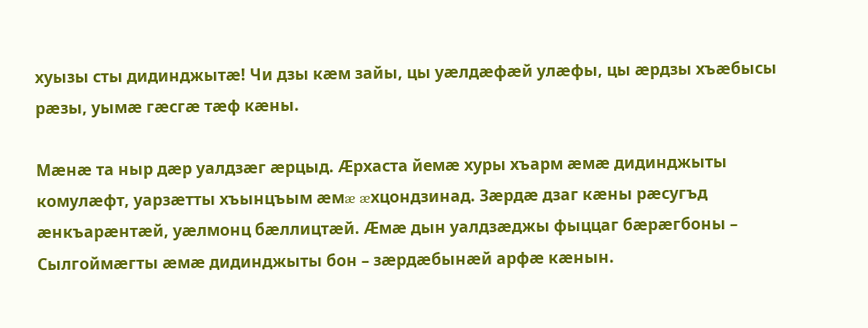хуызы сты дидинджытæ! Чи дзы кæм зайы, цы уæлдæфæй улæфы, цы æрдзы хъæбысы рæзы, уымæ гæсгæ тæф кæны.

Мæнæ та ныр дæр уалдзæг æрцыд. Æрхаста йемæ хуры хъарм æмæ дидинджыты комулæфт, уарзæтты хъынцъым æмæ æхцондзинад. Зæрдæ дзаг кæны рæсугъд æнкъарæнтæй, уæлмонц бæллицтæй. Æмæ дын уалдзæджы фыццаг бæрæгбоны – Сылгоймæгты æмæ дидинджыты бон – зæрдæбынæй арфæ кæнын.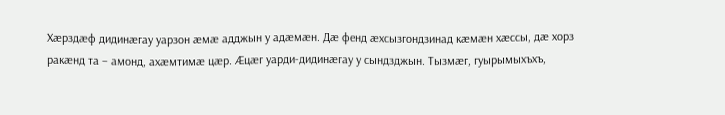Хæрздæф дидинæгау уарзон æмæ адджын у адæмæн. Дæ фенд æхсызгондзинад кæмæн хæссы, дæ хорз ракæнд та – амонд, ахæмтимæ цæр. Æцæг уарди-дидинæгау у сындзджын. Тызмæг, гуырымыхъхъ,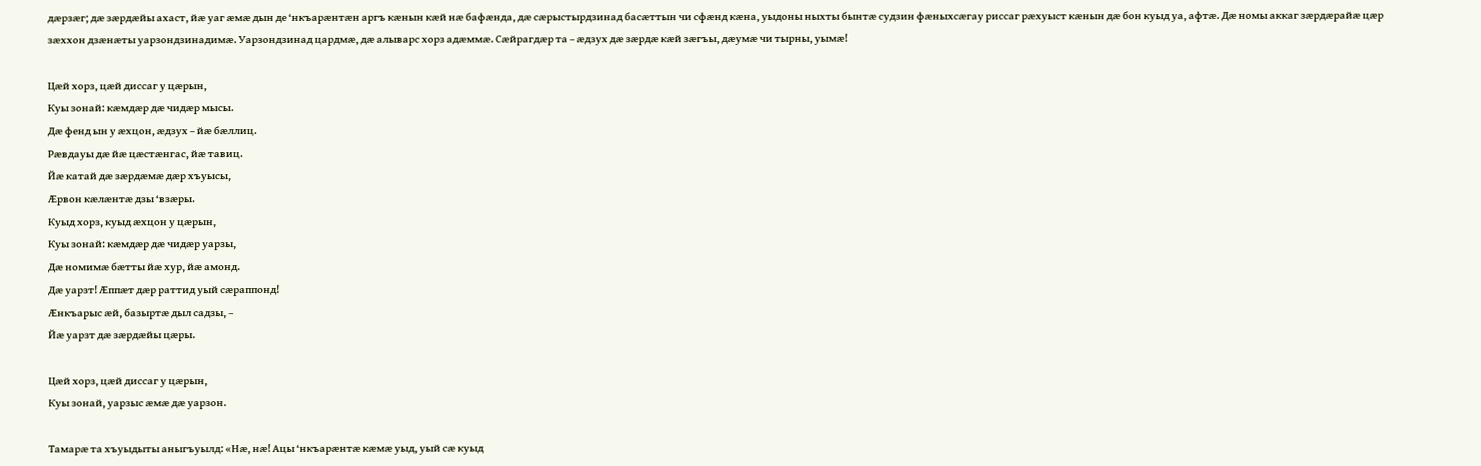дæрзæг; дæ зæрдæйы ахаст, йæ уаг æмæ дын де ‘нкъарæнтæн аргъ кæнын кæй нæ бафæнда, дæ сæрыстырдзинад басæттын чи сфæнд кæна, уыдоны ныхты бынтæ судзин фæныхсæгау риссаг рæхуыст кæнын дæ бон куыд уа, афтæ. Дæ номы аккаг зæрдæрайæ цæр зæххон дзæнæты уарзондзинадимæ. Уарзондзинад цардмæ, дæ алыварс хорз адæммæ. Сæйрагдæр та – æдзух дæ зæрдæ кæй зæгъы, дæумæ чи тырны, уымæ!

Цæй хорз, цæй диссаг у цæрын,
Куы зонай: кæмдæр дæ чидæр мысы.
Дæ фенд ын у æхцон, æдзух – йæ бæллиц.
Рæвдауы дæ йæ цæстæнгас, йæ тавиц.
Йæ катай дæ зæрдæмæ дæр хъуысы,
Æрвон кæлæнтæ дзы ‘взæры.
Куыд хорз, куыд æхцон у цæрын,
Куы зонай: кæмдæр дæ чидæр уарзы,
Дæ номимæ бæтты йæ хур, йæ амонд.
Дæ уарзт! Æппæт дæр раттид уый сæраппонд!
Æнкъарыс æй, базыртæ дыл садзы, –
Йæ уарзт дæ зæрдæйы цæры.

Цæй хорз, цæй диссаг у цæрын,
Куы зонай, уарзыс æмæ дæ уарзон.

Тамарæ та хъуыдыты аныгъуылд: «Нæ, нæ! Ацы ‘нкъарæнтæ кæмæ уыд, уый сæ куыд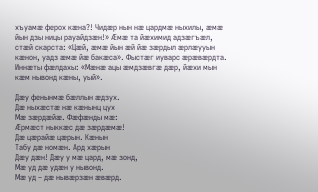хъуамæ ферох кæна?! Чидæр нын нæ цардмæ ныхилы, æмæ йын дзы ницы рауайдзæн!» Æмæ та йæхимид адзæгъæл, стæй скарста: «Цæй, æмæ йын æй йæ зæрдыл æрлæууын кæнон, уадз æмæ йæ бакæса». Фыстæг иуварс æрæвæрдта. Иннæты фæлдахы: «Мæнæ ацы æмдзæвгæ дæр, йæхи мын кæм нывонд кæны, уый».

Дæу фенынмæ бæллын æдзух.
Дæ ныхæстæ нæ кæнынц цух
Мæ зæрдæйæ. Фæфæнды мæ:
Æрмæст ныккæс дæ зæрдæмæ!
Дæ цæрайæ цæрын. Кæнын
Табу дæ номæн. Ард хæрын
Дæу дæн! Дæу у мæ цард, мæ зонд,
Мæ уд дæ удæн у нывонд.
Мæ уд – дæ нывæрзæн æвæрд.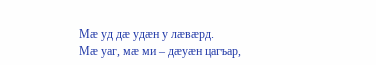Мæ уд дæ удæн у лæвæрд.
Мæ уаг, мæ ми – дæуæн цагъар,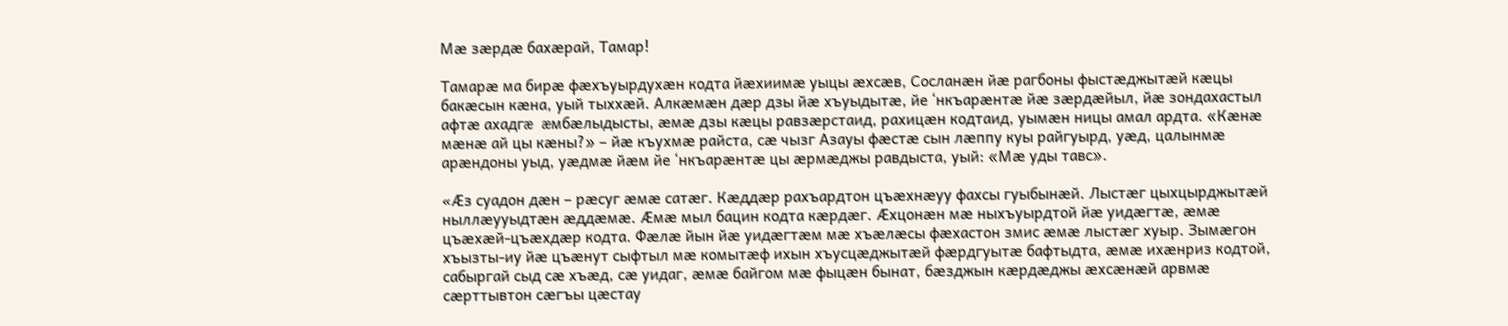Мæ зæрдæ бахæрай, Тамар!

Тамарæ ма бирæ фæхъуырдухæн кодта йæхиимæ уыцы æхсæв, Сосланæн йæ рагбоны фыстæджытæй кæцы бакæсын кæна, уый тыххæй. Алкæмæн дæр дзы йæ хъуыдытæ, йе ‘нкъарæнтæ йæ зæрдæйыл, йæ зондахастыл афтæ ахадгæ æмбæлыдысты, æмæ дзы кæцы равзæрстаид, рахицæн кодтаид, уымæн ницы амал ардта. «Кæнæ мæнæ ай цы кæны?» – йæ къухмæ райста, сæ чызг Азауы фæстæ сын лæппу куы райгуырд, уæд, цалынмæ арæндоны уыд, уæдмæ йæм йе ‘нкъарæнтæ цы æрмæджы равдыста, уый: «Мæ уды тавс».

«Æз суадон дæн – рæсуг æмæ сатæг. Кæддæр рахъардтон цъæхнæуу фахсы гуыбынæй. Лыстæг цыхцырджытæй ныллæууыдтæн æддæмæ. Æмæ мыл бацин кодта кæрдæг. Æхцонæн мæ ныхъуырдтой йæ уидæгтæ, æмæ цъæхæй-цъæхдæр кодта. Фæлæ йын йæ уидæгтæм мæ хъæлæсы фæхастон змис æмæ лыстæг хуыр. Зымæгон хъызты-иу йæ цъæнут сыфтыл мæ комытæф ихын хъусцæджытæй фæрдгуытæ бафтыдта, æмæ ихæнриз кодтой, сабыргай сыд сæ хъæд, сæ уидаг, æмæ байгом мæ фыцæн бынат, бæзджын кæрдæджы æхсæнæй арвмæ сæрттывтон сæгъы цæстау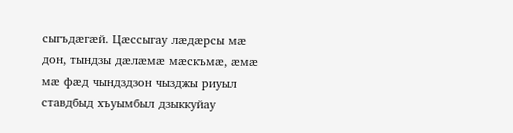сыгъдæгæй. Цæссыгау лæдæрсы мæ дон, тындзы дæлæмæ мæскъмæ, æмæ мæ фæд чындздзон чызджы риуыл ставдбыд хъуымбыл дзыккуйау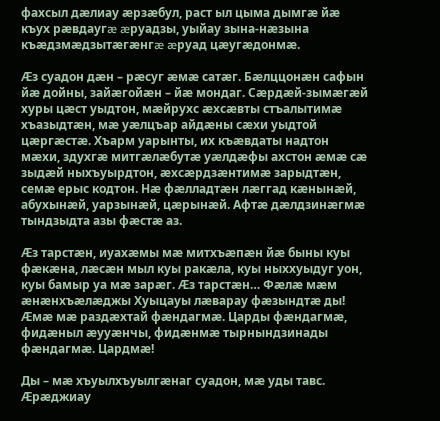фахсыл дæлиау æрзæбул, раст ыл цыма дымгæ йæ къух рæвдаугæ æруадзы, уыйау зына-нæзына къæдзмæдзытæгæнгæ æруад цæугæдонмæ.

Æз суадон дæн – рæсуг æмæ сатæг. Бæлццонæн сафын йæ дойны, зайæгойæн – йæ мондаг. Сæрдæй-зымæгæй хуры цæст уыдтон, мæйрухс æхсæвты стъалытимæ хъазыдтæн, мæ уæлцъар айдæны сæхи уыдтой цæргæстæ. Хъарм уарынты, их къæвдаты надтон мæхи, здухгæ митгæлæбутæ уæлдæфы ахстон æмæ сæ зыдæй ныхъуырдтон, æхсæрдзæнтимæ зарыдтæн, семæ ерыс кодтон. Нæ фæлладтæн лæггад кæнынæй, абухынæй, уарзынæй, цæрынæй. Афтæ дæлдзинæгмæ тындзыдта азы фæстæ аз.

Æз тарстæн, иуахæмы мæ митхъæпæн йæ быны куы фæкæна, лæсæн мыл куы ракæла, куы ныххуыдуг уон, куы бамыр уа мæ зарæг. Æз тарстæн… Фæлæ мæм æнæнхъæлæджы Хуыцауы лæварау фæзындтæ ды! Æмæ мæ раздæхтай фæндагмæ. Царды фæндагмæ, фидæныл æууæнчы, фидæнмæ тырнындзинады фæндагмæ. Цардмæ!

Ды – мæ хъуылхъуылгæнаг суадон, мæ уды тавс. Æрæджиау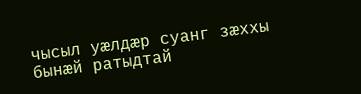чысыл уæлдæр суанг зæххы бынæй ратыдтай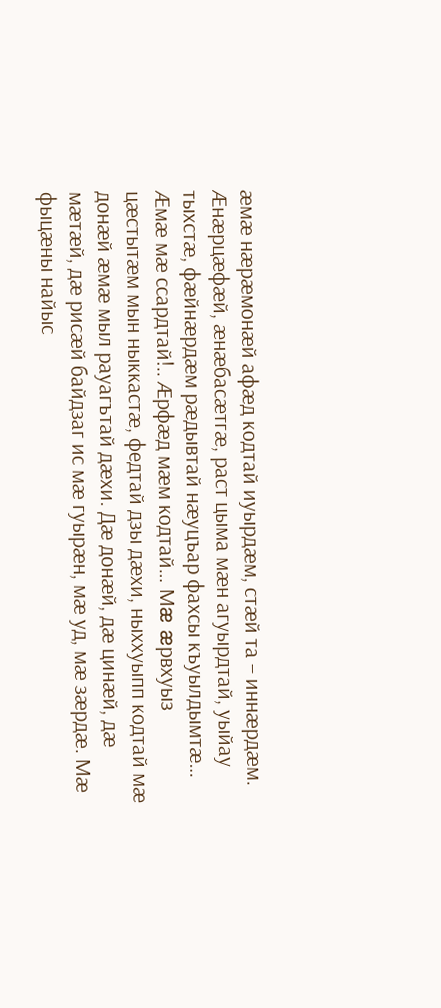æмæ нæрæмонæй афæд кодтай иуырдæм, стæй та – иннæрдæм. Æнæрцæфæй, æнæбасæтгæ, раст цыма мæн агуырдтай, уыйау тыхстæ, фæйнæрдæм рæдывтай нæуцъар фахсы къуылдымтæ… Æмæ мæ ссардтай!.. Æрфæд мæм кодтай… Мæ æрвхуыз цæстытæм мын ныккастæ, федтай дзы дæхи, ныххуыпп кодтай мæ донæй æмæ мыл рауагътай дæхи. Дæ донæй, дæ цинæй, дæ мæтæй, дæ рисæй байдзаг ис мæ гуырæн, мæ уд, мæ зæрдæ. Мæ фыцæны найыс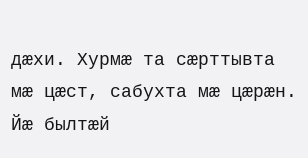дæхи. Хурмæ та сæрттывта мæ цæст, сабухта мæ цæрæн. Йæ былтæй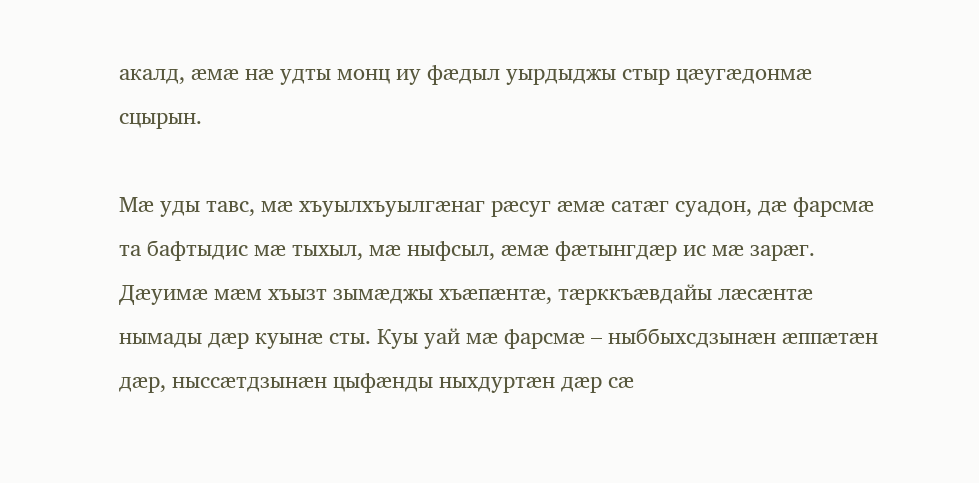акалд, æмæ нæ удты монц иу фæдыл уырдыджы стыр цæугæдонмæ сцырын.

Мæ уды тавс, мæ хъуылхъуылгæнаг рæсуг æмæ сатæг суадон, дæ фарсмæ та бафтыдис мæ тыхыл, мæ ныфсыл, æмæ фæтынгдæр ис мæ зарæг. Дæуимæ мæм хъызт зымæджы хъæпæнтæ, тæрккъæвдайы лæсæнтæ нымады дæр куынæ сты. Куы уай мæ фарсмæ – ныббыхсдзынæн æппæтæн дæр, ныссæтдзынæн цыфæнды ныхдуртæн дæр сæ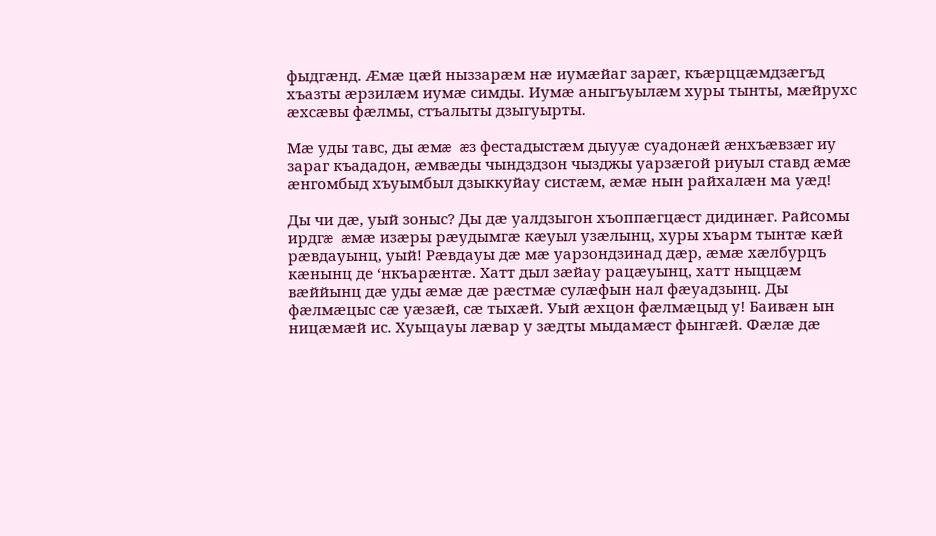фыдгæнд. Æмæ цæй ныззарæм нæ иумæйаг зарæг, къæрццæмдзæгъд хъазты æрзилæм иумæ симды. Иумæ аныгъуылæм хуры тынты, мæйрухс æхсæвы фæлмы, стъалыты дзыгуырты.

Мæ уды тавс, ды æмæ æз фестадыстæм дыууæ суадонæй æнхъæвзæг иу зараг къададон, æмвæды чындздзон чызджы уарзæгой риуыл ставд æмæ æнгомбыд хъуымбыл дзыккуйау систæм, æмæ нын райхалæн ма уæд!

Ды чи дæ, уый зоныс? Ды дæ уалдзыгон хъоппæгцæст дидинæг. Райсомы ирдгæ æмæ изæры рæудымгæ кæуыл узæлынц, хуры хъарм тынтæ кæй рæвдауынц, уый! Рæвдауы дæ мæ уарзондзинад дæр, æмæ хæлбурцъ кæнынц де ‘нкъарæнтæ. Хатт дыл зæйау рацæуынц, хатт ныццæм вæййынц дæ уды æмæ дæ рæстмæ сулæфын нал фæуадзынц. Ды фæлмæцыс сæ уæзæй, сæ тыхæй. Уый æхцон фæлмæцыд у! Баивæн ын ницæмæй ис. Хуыцауы лæвар у зæдты мыдамæст фынгæй. Фæлæ дæ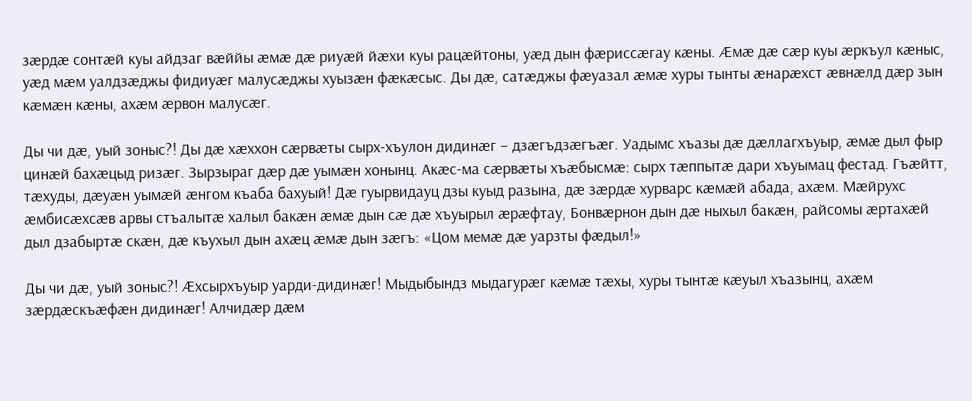зæрдæ сонтæй куы айдзаг вæййы æмæ дæ риуæй йæхи куы рацæйтоны, уæд дын фæриссæгау кæны. Æмæ дæ сæр куы æркъул кæныс, уæд мæм уалдзæджы фидиуæг малусæджы хуызæн фæкæсыс. Ды дæ, сатæджы фæуазал æмæ хуры тынты æнарæхст æвнæлд дæр зын кæмæн кæны, ахæм æрвон малусæг.

Ды чи дæ, уый зоныс?! Ды дæ хæххон сæрвæты сырх-хъулон дидинæг – дзæгъдзæгъæг. Уадымс хъазы дæ дæллагхъуыр, æмæ дыл фыр цинæй бахæцыд ризæг. Зырзыраг дæр дæ уымæн хонынц. Акæс-ма сæрвæты хъæбысмæ: сырх тæппытæ дари хъуымац фестад. Гъæйтт, тæхуды, дæуæн уымæй æнгом къаба бахуый! Дæ гуырвидауц дзы куыд разына, дæ зæрдæ хурварс кæмæй абада, ахæм. Мæйрухс æмбисæхсæв арвы стъалытæ халыл бакæн æмæ дын сæ дæ хъуырыл æрæфтау, Бонвæрнон дын дæ ныхыл бакæн, райсомы æртахæй дыл дзабыртæ скæн, дæ къухыл дын ахæц æмæ дын зæгъ: «Цом мемæ дæ уарзты фæдыл!»

Ды чи дæ, уый зоныс?! Æхсырхъуыр уарди-дидинæг! Мыдыбындз мыдагурæг кæмæ тæхы, хуры тынтæ кæуыл хъазынц, ахæм зæрдæскъæфæн дидинæг! Алчидæр дæм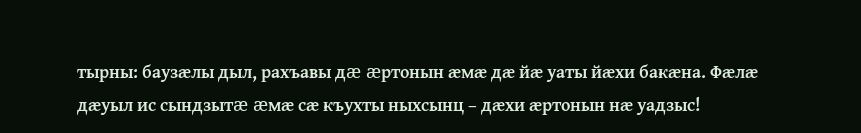тырны: баузæлы дыл, рахъавы дæ æртонын æмæ дæ йæ уаты йæхи бакæна. Фæлæ дæуыл ис сындзытæ æмæ сæ къухты ныхсынц – дæхи æртонын нæ уадзыс!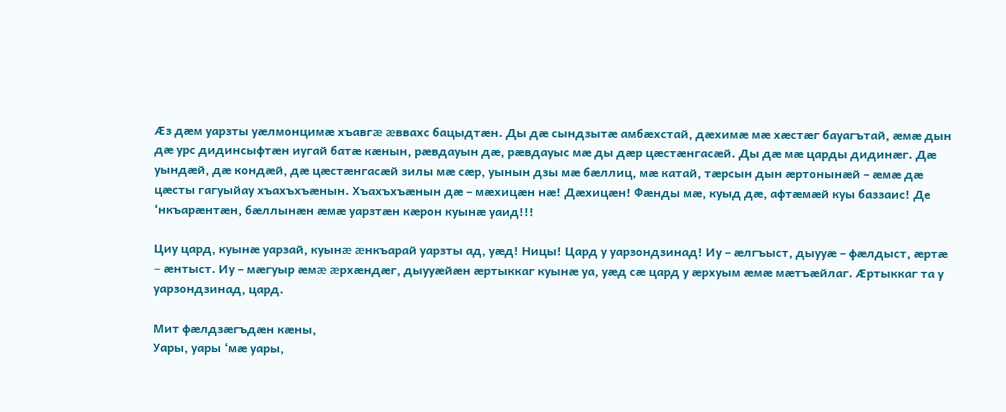Æз дæм уарзты уæлмонцимæ хъавгæ æввахс бацыдтæн. Ды дæ сындзытæ амбæхстай, дæхимæ мæ хæстæг бауагътай, æмæ дын дæ урс дидинсыфтæн иугай батæ кæнын, рæвдауын дæ, рæвдауыс мæ ды дæр цæстæнгасæй. Ды дæ мæ царды дидинæг. Дæ уындæй, дæ кондæй, дæ цæстæнгасæй зилы мæ сæр, уынын дзы мæ бæллиц, мæ катай, тæрсын дын æртонынæй – æмæ дæ цæсты гагуыйау хъахъхъæнын. Хъахъхъæнын дæ – мæхицæн нæ! Дæхицæн! Фæнды мæ, куыд дæ, афтæмæй куы баззаис! Де ‘нкъарæнтæн, бæллынæн æмæ уарзтæн кæрон куынæ уаид!!!

Циу цард, куынæ уарзай, куынæ æнкъарай уарзты ад, уæд! Ницы! Цард у уарзондзинад! Иу – æлгъыст, дыууæ – фæлдыст, æртæ – æнтыст. Иу – мæгуыр æмæ æрхæндæг, дыууæйæн æртыккаг куынæ уа, уæд сæ цард у æрхуым æмæ мæтъæйлаг. Æртыккаг та у уарзондзинад, цард.

Мит фæлдзæгъдæн кæны,
Уары, уары ‘мæ уары,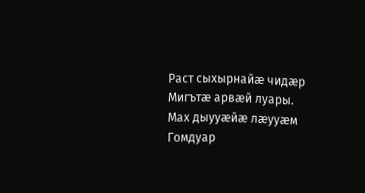Раст сыхырнайæ чидæр
Мигътæ арвæй луары.
Мах дыууæйæ лæууæм
Гомдуар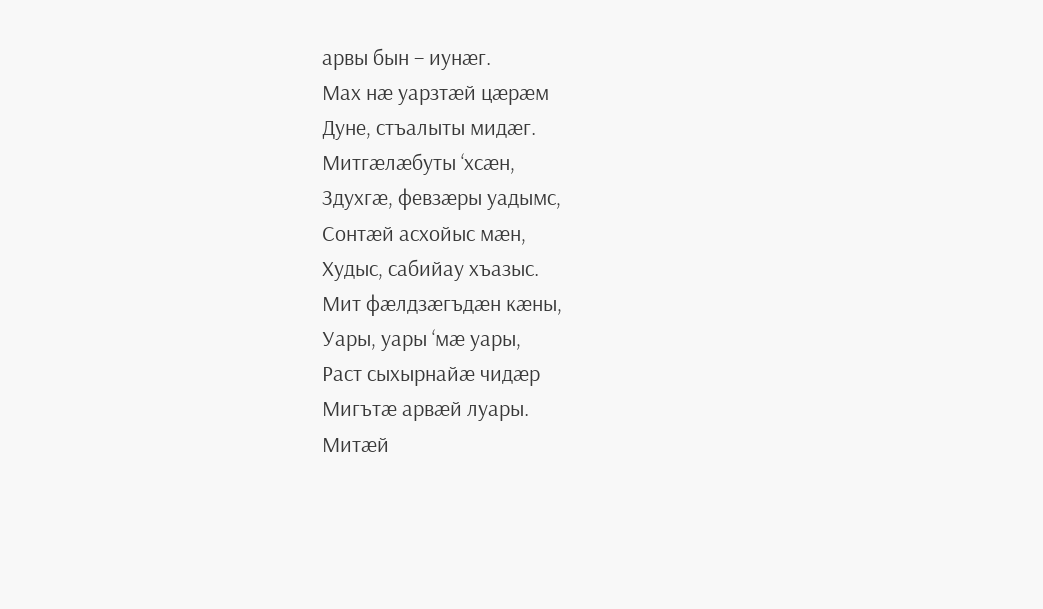арвы бын – иунæг.
Мах нæ уарзтæй цæрæм
Дуне, стъалыты мидæг.
Митгæлæбуты ‘хсæн,
Здухгæ, февзæры уадымс,
Сонтæй асхойыс мæн,
Худыс, сабийау хъазыс.
Мит фæлдзæгъдæн кæны,
Уары, уары ‘мæ уары,
Раст сыхырнайæ чидæр
Мигътæ арвæй луары.
Митæй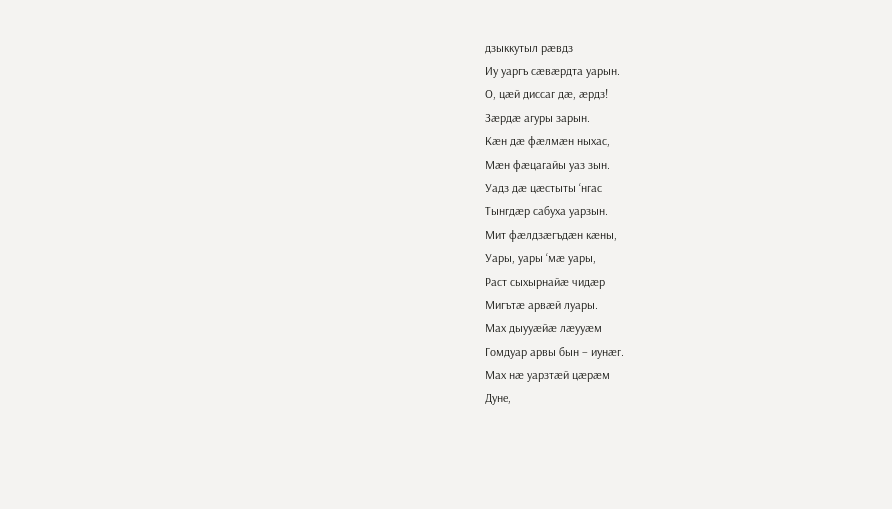дзыккутыл рæвдз
Иу уаргъ сæвæрдта уарын.
О, цæй диссаг дæ, æрдз!
Зæрдæ агуры зарын.
Кæн дæ фæлмæн ныхас,
Мæн фæцагайы уаз зын.
Уадз дæ цæстыты ‘нгас
Тынгдæр сабуха уарзын.
Мит фæлдзæгъдæн кæны,
Уары, уары ‘мæ уары,
Раст сыхырнайæ чидæр
Мигътæ арвæй луары.
Мах дыууæйæ лæууæм
Гомдуар арвы бын – иунæг.
Мах нæ уарзтæй цæрæм
Дуне,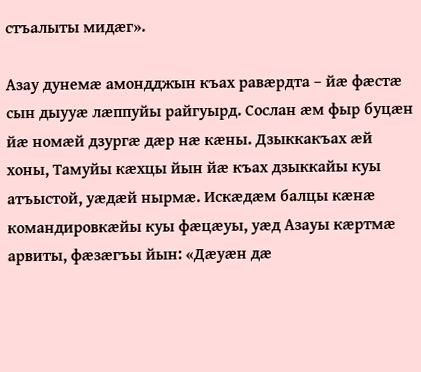стъалыты мидæг».

Азау дунемæ амондджын къах равæрдта – йæ фæстæ сын дыууæ лæппуйы райгуырд. Сослан æм фыр буцæн йæ номæй дзургæ дæр нæ кæны. Дзыккакъах æй хоны, Тамуйы кæхцы йын йæ къах дзыккайы куы атъыстой, уæдæй нырмæ. Искæдæм балцы кæнæ командировкæйы куы фæцæуы, уæд Азауы кæртмæ арвиты, фæзæгъы йын: «Дæуæн дæ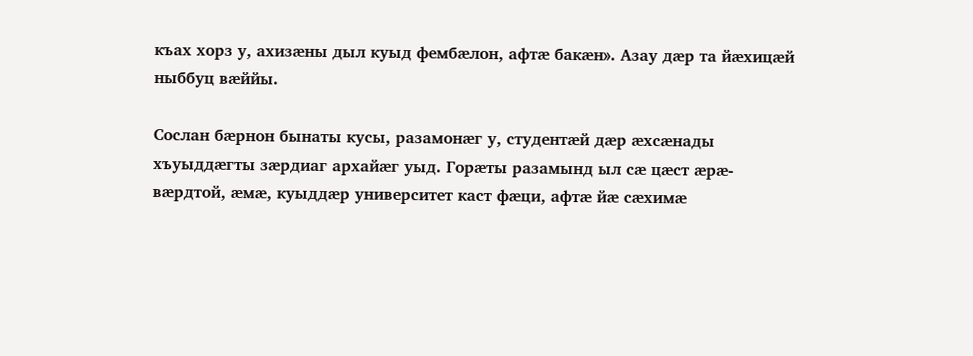къах хорз у, ахизæны дыл куыд фембæлон, афтæ бакæн». Азау дæр та йæхицæй ныббуц вæййы.

Сослан бæрнон бынаты кусы, разамонæг у, студентæй дæр æхсæнады хъуыддæгты зæрдиаг архайæг уыд. Горæты разамынд ыл сæ цæст æрæ- вæрдтой, æмæ, куыддæр университет каст фæци, афтæ йæ сæхимæ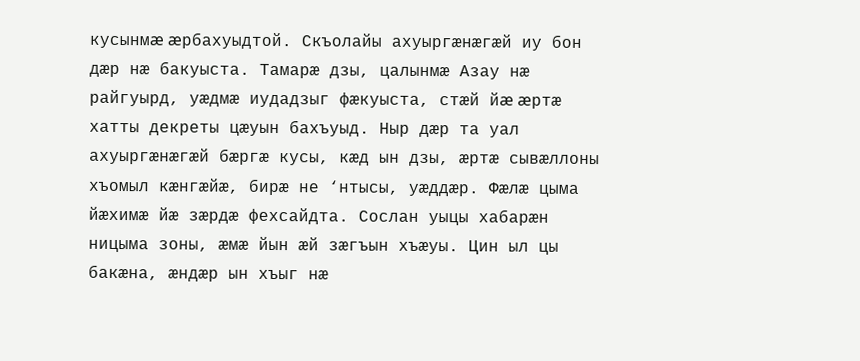кусынмæ æрбахуыдтой. Скъолайы ахуыргæнæгæй иу бон дæр нæ бакуыста. Тамарæ дзы, цалынмæ Азау нæ райгуырд, уæдмæ иудадзыг фæкуыста, стæй йæ æртæ хатты декреты цæуын бахъуыд. Ныр дæр та уал ахуыргæнæгæй бæргæ кусы, кæд ын дзы, æртæ сывæллоны хъомыл кæнгæйæ, бирæ не ‘нтысы, уæддæр. Фæлæ цыма йæхимæ йæ зæрдæ фехсайдта. Сослан уыцы хабарæн ницыма зоны, æмæ йын æй зæгъын хъæуы. Цин ыл цы бакæна, æндæр ын хъыг нæ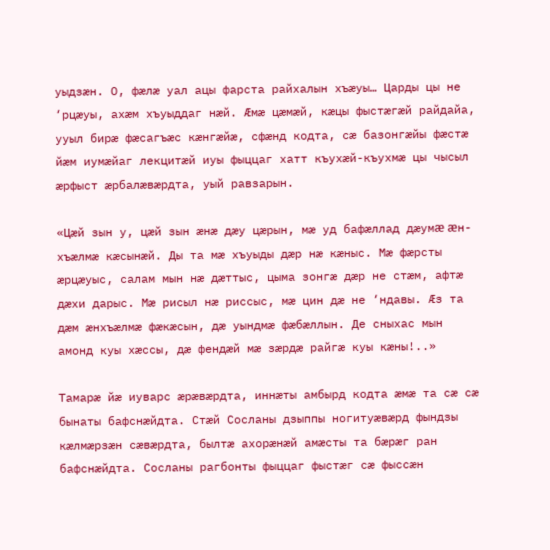уыдзæн. О, фæлæ уал ацы фарста райхалын хъæуы… Царды цы не ‘рцæуы, ахæм хъуыддаг нæй. Æмæ цæмæй, кæцы фыстæгæй райдайа, ууыл бирæ фæсагъæс кæнгæйæ, сфæнд кодта, сæ базонгæйы фæстæ йæм иумæйаг лекцитæй иуы фыццаг хатт къухæй-къухмæ цы чысыл æрфыст æрбалæвæрдта, уый равзарын.

«Цæй зын у, цæй зын æнæ дæу цæрын, мæ уд бафæллад дæумæ æн- хъæлмæ кæсынæй. Ды та мæ хъуыды дæр нæ кæныс. Мæ фæрсты æрцæуыс, салам мын нæ дæттыс, цыма зонгæ дæр не стæм, афтæ дæхи дарыс. Мæ рисыл нæ риссыс, мæ цин дæ не ‘ндавы. Æз та дæм æнхъæлмæ фæкæсын, дæ уындмæ фæбæллын. Де сныхас мын амонд куы хæссы, дæ фендæй мæ зæрдæ райгæ куы кæны!..»

Тамарæ йæ иуварс æрæвæрдта, иннæты амбырд кодта æмæ та сæ сæ бынаты бафснæйдта. Стæй Сосланы дзыппы ногитуæвæрд фындзы кæлмæрзæн сæвæрдта, былтæ ахорæнæй амæсты та бæрæг ран бафснæйдта. Сосланы рагбонты фыццаг фыстæг сæ фыссæн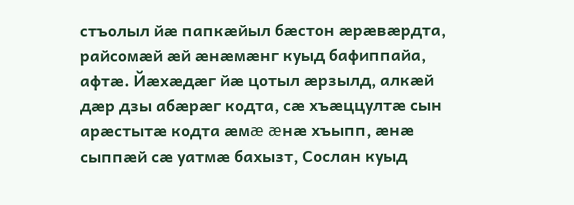стъолыл йæ папкæйыл бæстон æрæвæрдта, райсомæй æй æнæмæнг куыд бафиппайа, афтæ. Йæхæдæг йæ цотыл æрзылд, алкæй дæр дзы абæрæг кодта, сæ хъæццултæ сын арæстытæ кодта æмæ æнæ хъыпп, æнæ сыппæй сæ уатмæ бахызт, Сослан куыд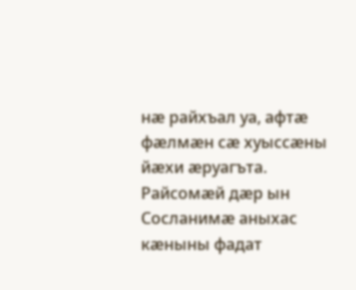нæ райхъал уа, афтæ фæлмæн сæ хуыссæны йæхи æруагъта. Райсомæй дæр ын Сосланимæ аныхас кæныны фадат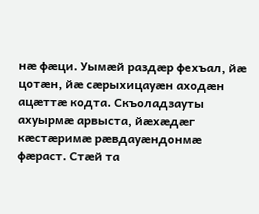нæ фæци. Уымæй раздæр фехъал, йæ цотæн, йæ сæрыхицауæн аходæн ацæттæ кодта. Скъоладзауты ахуырмæ арвыста, йæхæдæг кæстæримæ рæвдауæндонмæ фæраст. Стæй та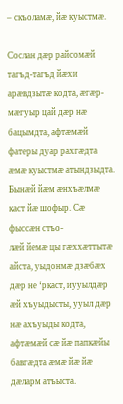– скъоламæ, йæ куыстмæ.

Сослан дæр райсомæй тагъд-тагъд йæхи арæвдзытæ кодта, æгæр-мæгуыр цай дæр нæ бацымдта, афтæмæй фатеры дуар рахгæдта æмæ куыстмæ атындзыдта. Бынæй йæм æнхъæлмæ каст йæ шофыр. Сæ фыссæн стъо-
лæй йемæ цы гæххæттытæ айста, уыдонмæ дзæбæх дæр не ‘ркаст, иууылдæр æй хъуыдысты, ууыл дæр нæ ахъуыды кодта, афтæмæй сæ йæ папкæйы бавгæдта æмæ йæ йæ дæларм атъыста.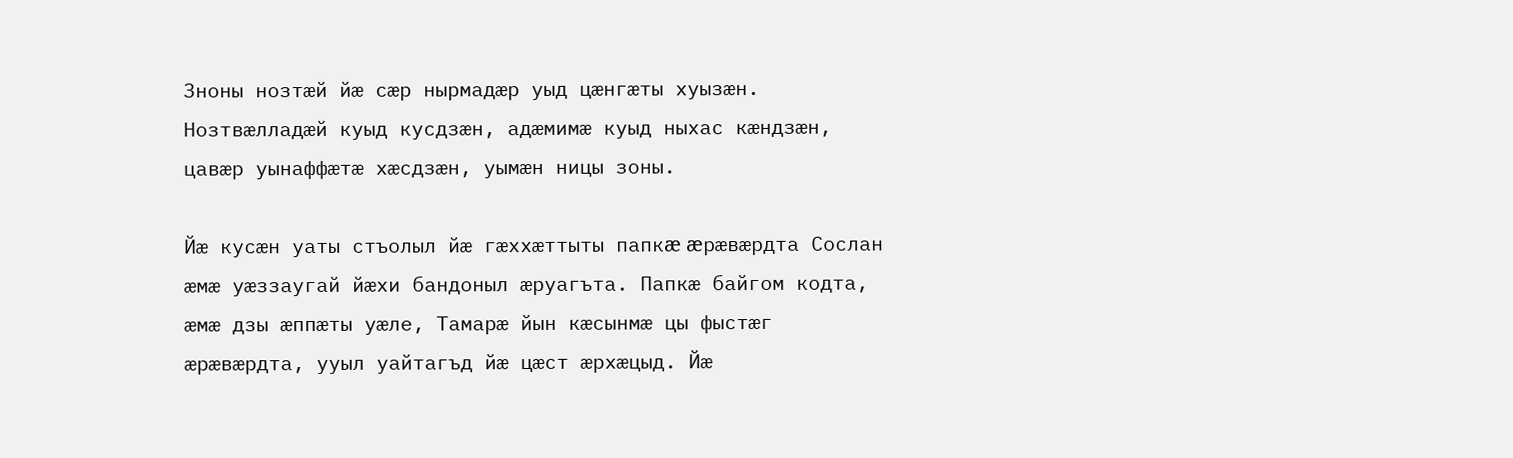Зноны нозтæй йæ сæр нырмадæр уыд цæнгæты хуызæн. Нозтвæлладæй куыд кусдзæн, адæмимæ куыд ныхас кæндзæн, цавæр уынаффæтæ хæсдзæн, уымæн ницы зоны.

Йæ кусæн уаты стъолыл йæ гæххæттыты папкæ æрæвæрдта Сослан æмæ уæззаугай йæхи бандоныл æруагъта. Папкæ байгом кодта, æмæ дзы æппæты уæле, Тамарæ йын кæсынмæ цы фыстæг æрæвæрдта, ууыл уайтагъд йæ цæст æрхæцыд. Йæ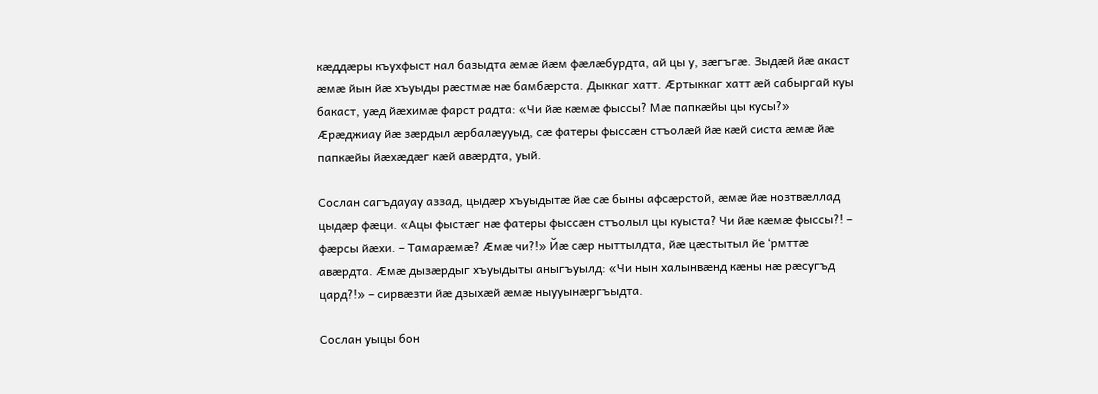кæддæры къухфыст нал базыдта æмæ йæм фæлæбурдта, ай цы у, зæгъгæ. Зыдæй йæ акаст æмæ йын йæ хъуыды рæстмæ нæ бамбæрста. Дыккаг хатт. Æртыккаг хатт æй сабыргай куы бакаст, уæд йæхимæ фарст радта: «Чи йæ кæмæ фыссы? Мæ папкæйы цы кусы?» Æрæджиау йæ зæрдыл æрбалæууыд, сæ фатеры фыссæн стъолæй йæ кæй систа æмæ йæ папкæйы йæхæдæг кæй авæрдта, уый.

Сослан сагъдауау аззад, цыдæр хъуыдытæ йæ сæ быны афсæрстой, æмæ йæ нозтвæллад цыдæр фæци. «Ацы фыстæг нæ фатеры фыссæн стъолыл цы куыста? Чи йæ кæмæ фыссы?! – фæрсы йæхи. – Тамарæмæ? Æмæ чи?!» Йæ сæр ныттылдта, йæ цæстытыл йе ‘рмттæ авæрдта. Æмæ дызæрдыг хъуыдыты аныгъуылд: «Чи нын халынвæнд кæны нæ рæсугъд цард?!» – сирвæзти йæ дзыхæй æмæ ныууынæргъыдта.

Сослан уыцы бон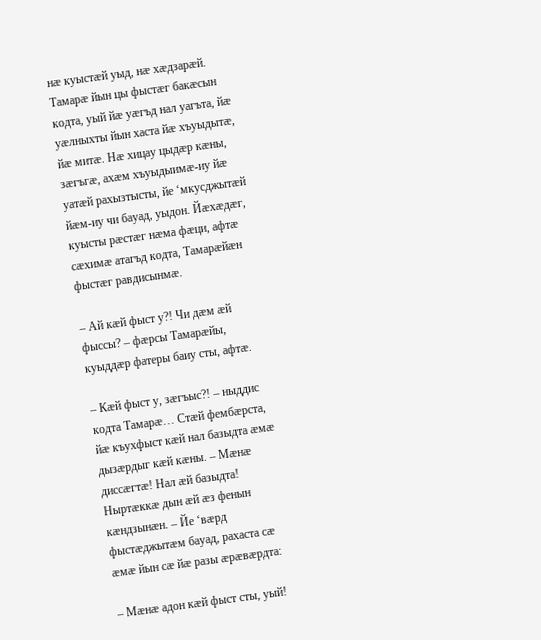нæ куыстæй уыд, нæ хæдзарæй. Тамарæ йын цы фыстæг бакæсын кодта, уый йæ уæгъд нал уагъта, йæ уæлныхты йын хаста йæ хъуыдытæ, йæ митæ. Нæ хицау цыдæр кæны, зæгъгæ, ахæм хъуыдыимæ-иу йæ уатæй рахызтысты, йе ‘мкусджытæй йæм-иу чи бауад, уыдон. Йæхæдæг, куысты рæстæг нæма фæци, афтæ сæхимæ атагъд кодта, Тамарæйæн фыстæг равдисынмæ.

– Ай кæй фыст у?! Чи дæм æй фыссы? – фæрсы Тамарæйы, куыддæр фатеры баиу сты, афтæ.

– Кæй фыст у, зæгъыс?! – ныддис кодта Тамарæ… Стæй фембæрста, йæ къухфыст кæй нал базыдта æмæ дызæрдыг кæй кæны. – Мæнæ диссæгтæ! Нал æй базыдта! Ныртæккæ дын æй æз фенын кæндзынæн. – Йе ‘вæрд фыстæджытæм бауад, рахаста сæ æмæ йын сæ йæ разы æрæвæрдта:

– Мæнæ адон кæй фыст сты, уый!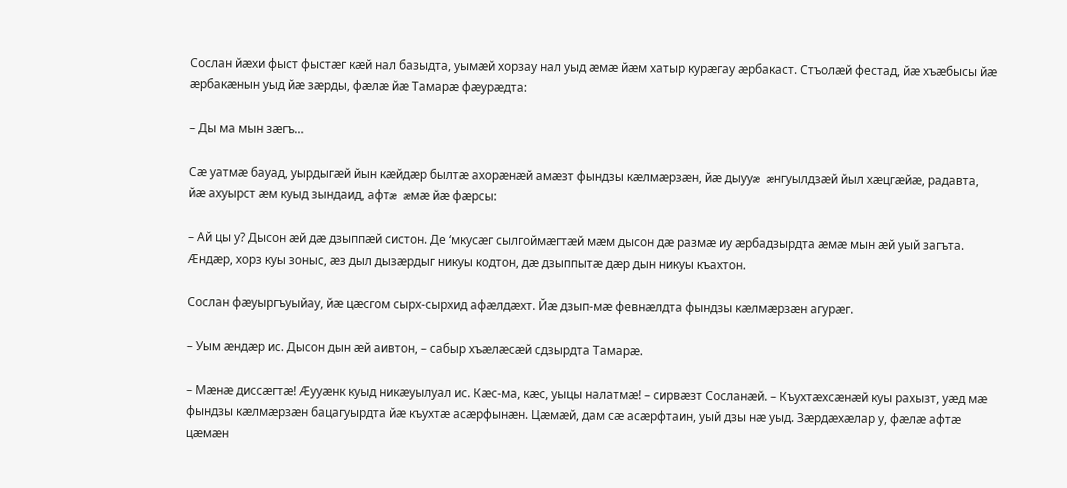Сослан йæхи фыст фыстæг кæй нал базыдта, уымæй хорзау нал уыд æмæ йæм хатыр курæгау æрбакаст. Стъолæй фестад, йæ хъæбысы йæ æрбакæнын уыд йæ зæрды, фæлæ йæ Тамарæ фæурæдта:

– Ды ма мын зæгъ…

Сæ уатмæ бауад, уырдыгæй йын кæйдæр былтæ ахорæнæй амæзт фындзы кæлмæрзæн, йæ дыууæ æнгуылдзæй йыл хæцгæйæ, радавта, йæ ахуырст æм куыд зындаид, афтæ æмæ йæ фæрсы:

– Ай цы у? Дысон æй дæ дзыппæй систон. Де ‘мкусæг сылгоймæгтæй мæм дысон дæ размæ иу æрбадзырдта æмæ мын æй уый загъта. Æндæр, хорз куы зоныс, æз дыл дызæрдыг никуы кодтон, дæ дзыппытæ дæр дын никуы къахтон.

Сослан фæуыргъуыйау, йæ цæсгом сырх-сырхид афæлдæхт. Йæ дзып-мæ февнæлдта фындзы кæлмæрзæн агурæг.

– Уым æндæр ис. Дысон дын æй аивтон, – сабыр хъæлæсæй сдзырдта Тамарæ.

– Мæнæ диссæгтæ! Æууæнк куыд никæуылуал ис. Кæс-ма, кæс, уыцы налатмæ! – сирвæзт Сосланæй. – Къухтæхсæнæй куы рахызт, уæд мæ фындзы кæлмæрзæн бацагуырдта йæ къухтæ асæрфынæн. Цæмæй, дам сæ асæрфтаин, уый дзы нæ уыд. Зæрдæхæлар у, фæлæ афтæ цæмæн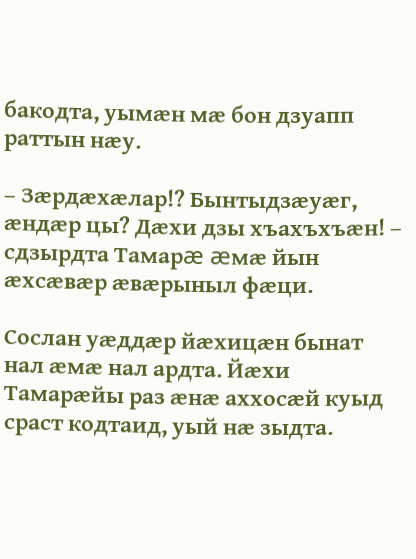бакодта, уымæн мæ бон дзуапп раттын нæу.

– Зæрдæхæлар!? Бынтыдзæуæг, æндæр цы? Дæхи дзы хъахъхъæн! – сдзырдта Тамарæ æмæ йын æхсæвæр æвæрыныл фæци.

Сослан уæддæр йæхицæн бынат нал æмæ нал ардта. Йæхи Тамарæйы раз æнæ аххосæй куыд сраст кодтаид, уый нæ зыдта.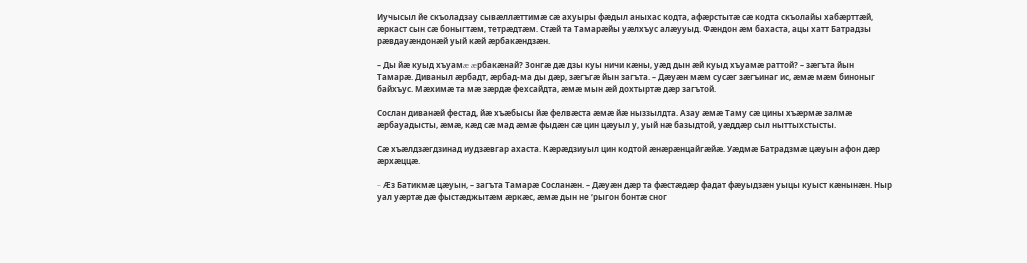Иучысыл йе скъоладзау сывæллæттимæ сæ ахуыры фæдыл аныхас кодта, афæрстытæ сæ кодта скъолайы хабæрттæй, æркаст сын сæ боныгтæм, тетрæдтæм. Стæй та Тамарæйы уæлхъус алæууыд. Фæндон æм бахаста, ацы хатт Батрадзы рæвдауæндонæй уый кæй æрбакæндзæн.

– Ды йæ куыд хъуамæ æрбакæнай? Зонгæ дæ дзы куы ничи кæны, уæд дын æй куыд хъуамæ раттой? – зæгъта йын Тамарæ. Диваныл æрбадт, æрбад-ма ды дæр, зæгъгæ йын загъта. – Дæуæн мæм сусæг зæгъинаг ис, æмæ мæм биноныг байхъус. Мæхимæ та мæ зæрдæ фехсайдта, æмæ мын æй дохтыртæ дæр загътой.

Сослан диванæй фестад, йæ хъæбысы йæ фелвæста æмæ йæ ныззылдта. Азау æмæ Таму сæ цины хъæрмæ залмæ æрбауадысты, æмæ, кæд сæ мад æмæ фыдæн сæ цин цæуыл у, уый нæ базыдтой, уæддæр сыл ныттыхстысты.

Сæ хъæлдзæгдзинад иудзæвгар ахаста. Кæрæдзиуыл цин кодтой æнæрæнцайгæйæ. Уæдмæ Батрадзмæ цæуын афон дæр æрхæццæ.

– Æз Батикмæ цæуын, – загъта Тамарæ Сосланæн. – Дæуæн дæр та фæстæдæр фадат фæуыдзæн уыцы куыст кæнынæн. Ныр уал уæртæ дæ фыстæджытæм æркæс, æмæ дын не ‘рыгон бонтæ сног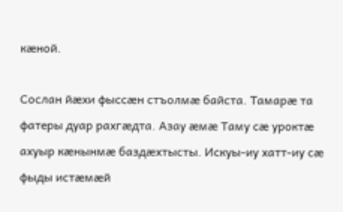кæной.

Сослан йæхи фыссæн стъолмæ байста. Тамарæ та фатеры дуар рахгæдта. Азау æмæ Таму сæ уроктæ ахуыр кæнынмæ баздæхтысты. Искуы-иу хатт-иу сæ фыды истæмæй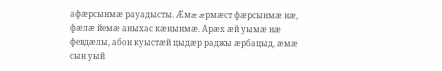афæрсынмæ рауадысты. Æмæ æрмæст фæрсынмæ нæ, фæлæ йемæ аныхас кæнынмæ. Арæх æй уымæ нæ февдæлы, абон куыстæй цыдæр раджы æрбацыд, æмæ сын уый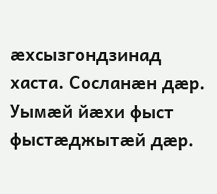æхсызгондзинад хаста. Сосланæн дæр. Уымæй йæхи фыст фыстæджытæй дæр.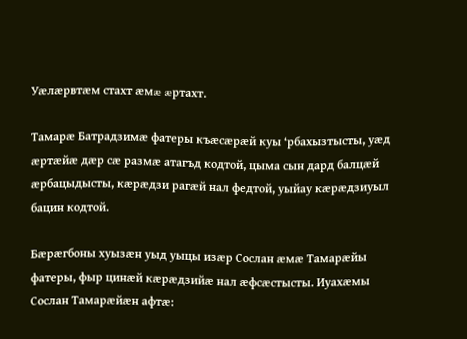Уæлæрвтæм стахт æмæ æртахт.

Тамарæ Батрадзимæ фатеры къæсæрæй куы ‘рбахызтысты, уæд æртæйæ дæр сæ размæ атагъд кодтой, цыма сын дард балцæй æрбацыдысты, кæрæдзи рагæй нал федтой, уыйау кæрæдзиуыл бацин кодтой.

Бæрæгбоны хуызæн уыд уыцы изæр Сослан æмæ Тамарæйы фатеры, фыр цинæй кæрæдзийæ нал æфсæстысты. Иуахæмы Сослан Тамарæйæн афтæ: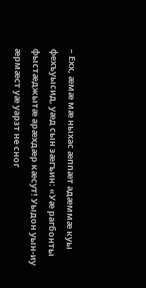– Ехх, æмæ мæ ныхас æппæт адæммæ куы фехъуысид, уæд сын зæгъин: «Уæ рагбонты фыстæджытæ арæхдæр кæсут! Уыдон уын-иу æрмæст уæ уарзт не сног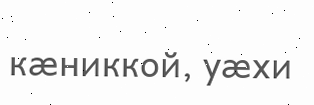кæниккой, уæхи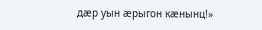дæр уын æрыгон кæнынц!»